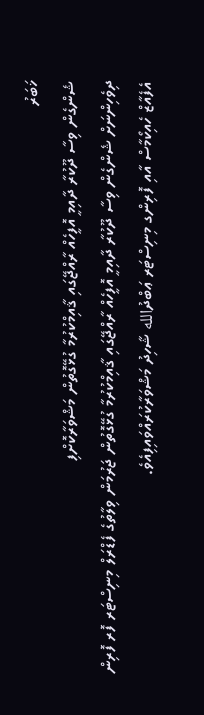ޚަބަރު
ޝެންގެން ވިސާ ދޫކުރާ ދާއިމީ އޮފީހެއް ރާއްޖޭގައި ޤާއިމްކުރުމާ ގުޅޭގޮތުން މަޝްވަރާކޮށްފި
ދިވެހިންނަށް ޝެންގެން ވިސާ ދޫކުރާ ދާއިމީ އޮފީހެއް ރާއްޖޭގައި ޤާއިމްކުރުމާ ގުޅޭގޮތުން ޖަރުމަން ވިލާތުގެ ފެޑްރަލް މިނިސްޓަރ ފޮރ ފޮރިން އެފެއާޒް ހެއިކޯމާސް އާއި ފޮރިންގ މިނިސްޓަރ ޢަބްދުالله ޝާހިދު މަޝްވަރާކުރައްވައިފިއެވެ.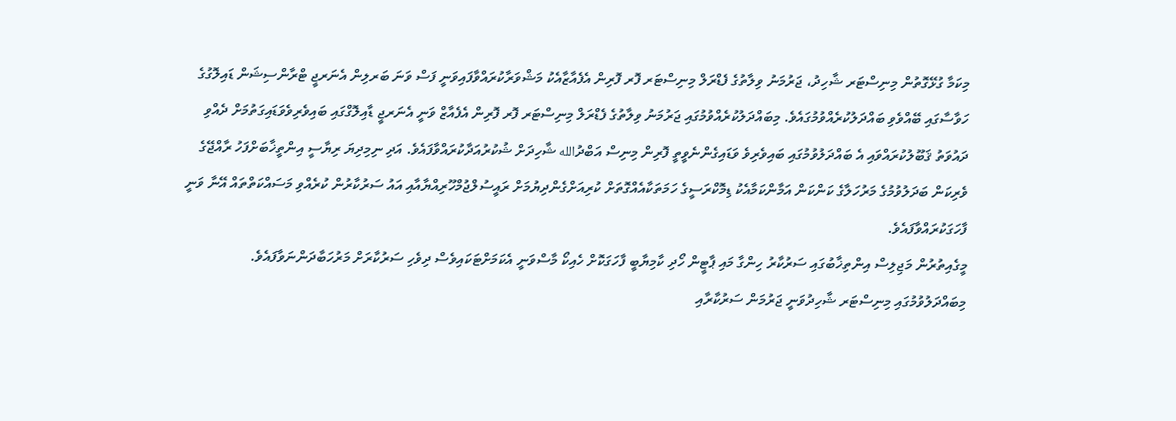މިކަމާ ގުޅޭގޮތުން މިނިސްޓަރ ޝާހިދު، ޖަރުމަނު ވިލާތުގެ ފެޑްރަލް މިނިސްޓަރ ފޮރ ފޮރިން އެފެއާޒާއެކު މަޝްވަރާކުރައްވާފައިވަނީ ފަސް ވަނަ ބަރލިން އެނަރޖީ ޓްރާންސިޝަން ޑައިލޮގުގެ ހަވާސާގައި ބޭއްވެވި ބައްދަލުކުރެއްވުމުގައެވެ. މިބައްދަލުކުރެއްވުމުގައި ޖަރުމަނު ވިލާތުގެ ފެޑްރަލް މިނިސްޓަރ ފޮރ ފޮރިން އެފެއާޒް ވަނީ އެނަރޖީ ޑާއިލޮގްގައި ބައިވެރިވެވަޑައިގަތުމަށް ދެއްވި ދައުވަތު ޤަބޫލުކުރައްވައި އެ ބައްދަލުވުމުގައި ބައިވެރިވެ ވަޑައިގެންނެވީތީ ފޮރިން މިނިސް އަބްދުالله ޝާހިދަށް ޝުކުރުއަދާކުރައްވާފައެވެ. އަދި ނިމިދިޔަ ރިޔާސީ އިންތީޚާބަށްފަހު ރާއްޖޭގެ ވެރިކަން ބަދަލުވުމުގެ މަރުހަލާގެ ކަންކަން އަމާންކަމާއެކު ޑިމޮކްރަސީގެ ހަމަތަކާއެއްގޮތަށް ކުރިއަށްގެންދިޔުމަށް ރައީސުލްޖުމްހޫރިއްޔާއާއި އައު ސަރުކާރުން ކުރެއްވި މަސައްކަތްތައް އޭނާ ވަނީ ފާހަގަކުރައްވާފައެވެ.
މީގެއިތުރުން މަޖިލިސް އިންތިޚާބުގައި ސަރުކާރު ހިންގާ މައި ޕާޓީން ހޯދި ކާމިޔާބީ ފާހަގަކޮށް ހެއިކޯ މާސްވަނީ އެކަމަށްޓަކައިވެސް ދިވެހި ސަރުކާރަށް މަރުހަބާދަންނަވާފައެވެ.
މިބައްދަލުވުމުގައި މިނިސްޓަރ ޝާހިދުވަނީ ޖަރުމަން ސަރުކާރާއި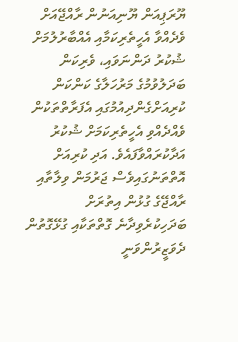ޔޫރަޕިއަން ޔޫނިއަނުން ރާއްޖޭއަށް ވެދެއްވާ އެހީތެރިކަމާއި އެއްބާރުލުމަށް ޝުކުރު ދަންނަވައި، ވެރިކަން ބަދަލުވުމުގެ މަރުހަލާގެ ކަންކަން ކުރިއަށްގެންދިއުމުގައި އެފަރާތްތަކުން ވެއްދެއްވި އެހީތެރިކަމަށް ޝުކުރު އަދާކުރައްވާފައެވެ. އަދި ކުރިއަށް އޮތްތަނުގައިވެސް ޖަރުމަން ވިލާތާއި ރާއްޖޭގެ ގުޅުން އިތުރަށް ބަދަހިކުރެވިދާނެ ގޮތްތަކާއި ގުޅޭގޮތުން ދެވަޒީރުންވަނީ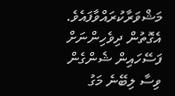މަޝްވަރާކުރައްވާފައެވެ. އެގޮތުން ދިވެހިންނަށް ފަސޭހައިން ޝެންގެން ވިސާ ލިބޭނެ މަގު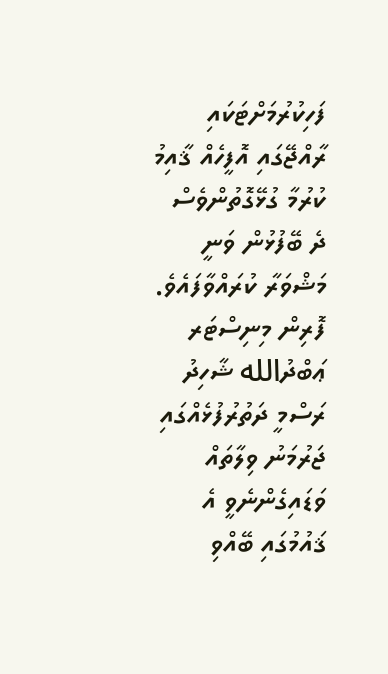ފަހިކުރުމަށްޓަކައި ރާއްޖޭގައި އޮފީހެއް ޤާއިމު ކުރުމާ ގުޅޭގޮތުންވެސް ދެ ބޭފުޅުން ވަނީ މަޝްވަރާ ކުރައްވާފައެވެ.
ފޮރިން މިނިސްޓަރ ޢަބްދުالله ޝާހިދު ރަސްމީ ދަތުރުފުޅެއްގައި ޖަރުމަނު ވިލާތައް ވަޑައިގެންނެވީ އެ ޤައުމުގައި ބޭއްވި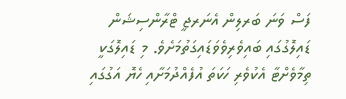ފަސް ވަނަ ބަރލިން އެނަރޖީ ޓްރާންސިޝަން ޑައިލޮގުގައި ބައިވެރިވެވަޑައިގަތުމަށެވެ. މި ޑައިލޮގަކީ ތިމާވެށްޓާ އެކުވެރި ހަކަތަ އުފެއްދުމަށާއި ހެޔޮ އަގުގައި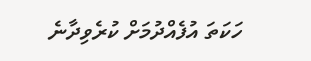ހަކަތަ އުފެއްދުމަށް ކުރެވިދާނެ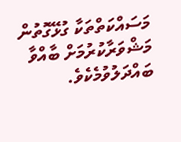މަސައްކަތްތަކާ ގުޅޭގޮތުން މަޝްވަރާކުރުމަށް ބާއްވާ ބައްދަލުވުމެކެވެ.